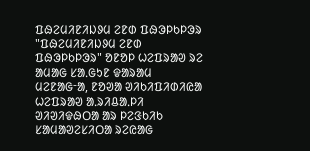ᱯᱷᱮᱢᱤᱱᱤᱡᱽᱢ ᱮᱱᱰ ᱯᱷᱳᱞᱠᱞᱳᱨ
"ᱯᱷᱮᱢᱤᱱᱤᱡᱽᱢ ᱮᱱᱰ ᱯᱷᱳᱞᱠᱞᱳᱨ" ᱚᱱᱚᱞ ᱦᱮᱯᱨᱟᱣ ᱨᱮ ᱟᱢᱟᱜ ᱥᱟᱹᱜᱩᱱ ᱫᱟᱨᱟᱢ ᱢᱮᱱᱟᱜᱼᱟ, ᱱᱚᱣᱟ ᱣᱤᱠᱤᱯᱤᱰᱤᱭᱟ ᱦᱮᱯᱨᱟᱣ ᱟᱹᱨᱤᱪᱟᱹᱞᱤ ᱣᱤᱣᱤᱫᱷᱛᱟ ᱟᱨ ᱞᱮᱝᱠᱤᱠ ᱥᱟᱢᱟᱣᱮᱥᱤᱛᱟ ᱨᱮᱭᱟᱜ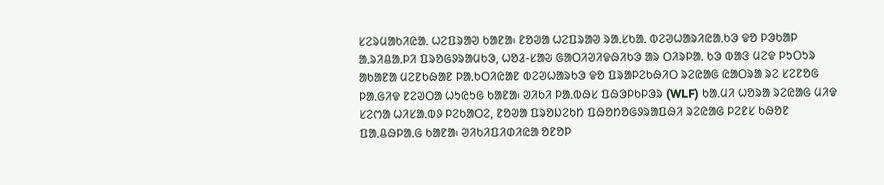ᱥᱮᱨᱢᱟᱠᱤᱭᱟᱹ ᱦᱮᱯᱨᱟᱣ ᱠᱟᱱᱟ᱾ ᱱᱚᱣᱟ ᱦᱮᱯᱨᱟᱣ ᱨᱟᱹᱥᱠᱟᱹ ᱵᱮᱣᱦᱟᱨᱤᱭᱟᱹᱠᱳ ᱫᱚ ᱞᱳᱠᱟᱞ ᱟᱹᱨᱤᱪᱟᱹᱞᱤ ᱯᱨᱚᱜᱽᱨᱟᱢᱠᱳ, ᱦᱚᱲ-ᱥᱟᱶ ᱜᱟᱛᱤᱣᱤᱫᱷᱤᱠᱳ ᱟᱨ ᱛᱤᱨᱞᱟᱹ ᱠᱳ ᱵᱟᱝ ᱢᱮᱫ ᱞᱩᱛᱩᱨ ᱟᱠᱟᱱᱟ ᱢᱮᱱᱠᱷᱟᱱ ᱞᱟᱹᱠᱛᱤᱭᱟᱱ ᱵᱮᱣᱦᱟᱨᱠᱳ ᱫᱚ ᱯᱨᱟᱞᱮᱠᱷᱤᱛ ᱨᱮᱭᱟᱜ ᱭᱟᱛᱨᱟ ᱨᱮ ᱥᱮᱱᱚᱜ ᱞᱟᱹᱜᱤᱫ ᱱᱮᱣᱛᱟ ᱦᱩᱭᱩᱜ ᱠᱟᱱᱟ᱾ ᱣᱤᱠᱤ ᱞᱟᱹᱵᱷᱥ ᱯᱷᱳᱞᱠᱞᱳᱨ (WLF) ᱠᱟᱹᱢᱤ ᱦᱚᱨᱟ ᱨᱮᱭᱟᱜ ᱢᱤᱫ ᱥᱮᱬᱟ ᱦᱤᱥᱟᱹᱵᱽ ᱞᱮᱠᱟᱛᱮ, ᱱᱚᱣᱟ ᱯᱨᱚᱡᱮᱠᱴ ᱯᱷᱚᱴᱚᱜᱽᱨᱟᱯᱷᱤ ᱨᱮᱭᱟᱜ ᱞᱮᱱᱥ ᱠᱷᱚᱱ ᱯᱟᱹᱪᱷᱞᱟᱹᱜ ᱠᱟᱱᱟ᱾ ᱣᱤᱠᱤᱯᱤᱰᱤᱭᱟ ᱚᱱᱚᱞ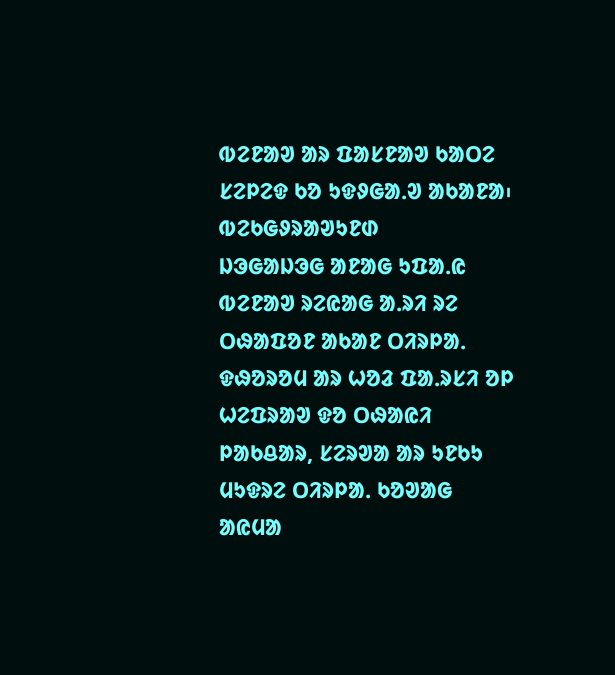ᱵᱮᱱᱟᱣ ᱟᱨ ᱯᱟᱥᱱᱟᱣ ᱠᱟᱛᱮ ᱥᱮᱞᱮᱫ ᱠᱚ ᱩᱫᱽᱜᱟᱹᱣ ᱟᱠᱟᱱᱟ᱾
ᱵᱮᱠᱜᱽᱨᱟᱣᱩᱱᱰ
ᱡᱳᱜᱟᱡᱳᱜ ᱟᱱᱟᱜ ᱩᱯᱟᱹᱭ ᱵᱮᱱᱟᱣ ᱨᱮᱭᱟᱜ ᱟᱹᱨᱤ ᱨᱮ ᱛᱷᱟᱯᱚᱱ ᱟᱠᱟᱱ ᱛᱤᱨᱞᱟᱹ ᱫᱷᱚᱨᱚᱢ ᱟᱨ ᱦᱚᱲ ᱯᱟᱹᱨᱥᱤ ᱚᱞ ᱦᱮᱯᱨᱟᱣ ᱫᱚ ᱛᱷᱟᱭᱤ ᱞᱟᱠᱪᱟᱨ, ᱥᱮᱨᱣᱟ ᱟᱨ ᱩᱱᱠᱩ ᱢᱩᱫᱨᱮ ᱛᱤᱨᱞᱟᱹ ᱠᱚᱣᱟᱜ ᱟᱭᱢᱟ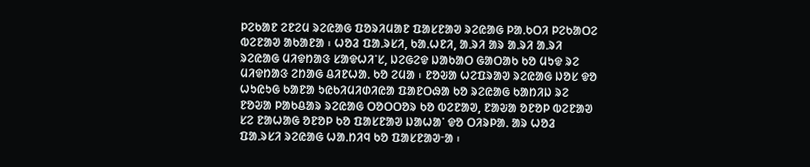ᱞᱮᱠᱟᱱ ᱮᱱᱮᱢ ᱨᱮᱭᱟᱜ ᱯᱚᱨᱤᱢᱟᱱ ᱯᱟᱥᱱᱟᱣ ᱨᱮᱭᱟᱜ ᱞᱟᱹᱠᱛᱤ ᱞᱮᱠᱟᱛᱮ ᱵᱮᱱᱟᱣ ᱟᱠᱟᱱᱟ ᱾ ᱦᱚᱲ ᱯᱟᱹᱨᱥᱤ, ᱠᱟᱹᱦᱱᱤ, ᱟᱹᱨᱤ ᱟᱨ ᱟᱹᱨᱤ ᱟᱹᱨᱤ ᱨᱮᱭᱟᱜ ᱢᱤᱫᱴᱟᱝ ᱥᱟᱫᱦᱤᱸᱥ, ᱡᱮᱜᱮᱫ ᱡᱟᱠᱟᱛ ᱜᱟᱛᱟᱠ ᱠᱚ ᱢᱩᱫ ᱨᱮ ᱢᱤᱫᱴᱟᱝ ᱮᱴᱟᱜ ᱪᱤᱱᱦᱟᱹ ᱠᱚ ᱮᱢᱟ ᱾ ᱱᱚᱶᱟ ᱦᱮᱯᱨᱟᱣ ᱨᱮᱭᱟᱜ ᱡᱚᱥ ᱫᱚ ᱦᱩᱭᱩᱜ ᱠᱟᱱᱟ ᱩᱭᱠᱤᱢᱤᱰᱤᱭᱟ ᱯᱟᱱᱛᱷᱟ ᱠᱚ ᱨᱮᱭᱟᱜ ᱠᱟᱴᱤᱡ ᱨᱮ ᱱᱚᱶᱟ ᱞᱟᱠᱪᱟᱨ ᱨᱮᱭᱟᱜ ᱛᱚᱛᱛᱚᱨ ᱠᱚ ᱵᱮᱱᱟᱣ, ᱱᱟᱶᱟ ᱚᱱᱚᱞ ᱵᱮᱱᱟᱣ ᱥᱮ ᱱᱟᱦᱟᱜ ᱚᱱᱚᱞ ᱠᱚ ᱯᱟᱥᱱᱟᱣ ᱡᱟᱦᱟᱸ ᱫᱚ ᱛᱤᱨᱞᱟᱹ ᱟᱨ ᱦᱚᱲ ᱯᱟᱹᱨᱥᱤ ᱨᱮᱭᱟᱜ ᱦᱟᱹᱴᱤᱧ ᱠᱚ ᱯᱟᱥᱱᱟᱣᱼᱟ ᱾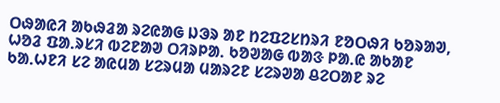ᱛᱷᱟᱭᱤ ᱟᱠᱷᱲᱟ ᱨᱮᱭᱟᱜ ᱡᱳᱨ ᱟᱱ ᱴᱮᱯᱮᱥᱴᱨᱤ ᱱᱚᱛᱷᱤ ᱠᱚᱨᱟᱣ, ᱦᱚᱲ ᱯᱟᱹᱨᱥᱤ ᱵᱮᱱᱟᱣ ᱛᱤᱨᱞᱟᱹ ᱠᱚᱣᱟᱜ ᱵᱟᱝ ᱞᱟᱹᱭ ᱟᱠᱟᱱ ᱠᱟᱹᱦᱱᱤ ᱥᱮ ᱟᱭᱢᱟ ᱥᱮᱨᱢᱟ ᱢᱟᱨᱮᱱ ᱥᱮᱨᱣᱟ ᱪᱮᱛᱟᱱ ᱨᱮ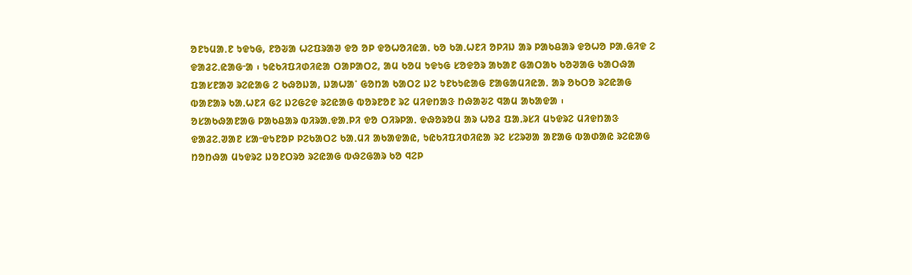ᱚᱱᱩᱢᱟᱹᱱ ᱩᱫᱩᱜ, ᱱᱚᱶᱟ ᱦᱮᱯᱨᱟᱣ ᱫᱚ ᱚᱞ ᱫᱚᱦᱚᱤᱭᱟᱹ ᱠᱚ ᱠᱟᱹᱦᱱᱤ ᱚᱞᱤᱡ ᱟᱨ ᱞᱟᱠᱪᱟᱨ ᱫᱚᱦᱚ ᱞᱟᱹᱜᱤᱫ ᱮ ᱫᱟᱲᱮᱹᱭᱟᱜᱼᱟ ᱾ ᱩᱭᱠᱤᱯᱤᱰᱤᱭᱟ ᱛᱟᱞᱟᱛᱮ, ᱟᱢ ᱠᱚᱢ ᱩᱫᱩᱜ ᱥᱚᱫᱚᱨ ᱟᱠᱟᱱ ᱜᱟᱛᱟᱠ ᱠᱚᱣᱟᱜ ᱠᱟᱛᱷᱟ ᱯᱟᱥᱱᱟᱣ ᱨᱮᱭᱟᱜ ᱮ ᱠᱷᱚᱡᱟ, ᱡᱟᱦᱟᱸ ᱜᱚᱴᱟ ᱠᱟᱛᱮ ᱡᱮ ᱩᱱᱠᱩᱭᱟᱜ ᱱᱟᱜᱟᱢᱤᱭᱟᱹ ᱟᱨ ᱚᱠᱛᱚ ᱨᱮᱭᱟᱜ ᱵᱟᱱᱟᱨ ᱠᱟᱹᱦᱱᱤ ᱜᱮ ᱡᱮᱜᱮᱫ ᱨᱮᱭᱟᱜ ᱵᱚᱨᱱᱚᱱ ᱨᱮ ᱢᱤᱫᱴᱟᱝ ᱴᱷᱟᱶᱮ ᱧᱟᱢ ᱟᱠᱟᱫᱟ ᱾
ᱚᱥᱟᱠᱷᱟᱱᱟᱜ ᱞᱟᱠᱪᱟᱨ ᱵᱤᱨᱟᱹᱫᱟᱹᱞᱤ ᱫᱚ ᱛᱤᱨᱞᱟᱹ ᱫᱷᱚᱨᱚᱢ ᱟᱨ ᱦᱚᱲ ᱯᱟᱹᱨᱥᱤ ᱢᱩᱫᱨᱮ ᱢᱤᱫᱴᱟᱝ ᱫᱟᱲᱮᱹᱣᱟᱱ ᱥᱟᱼᱫᱩᱱᱚᱞ ᱞᱮᱠᱟᱛᱮ ᱠᱟᱹᱢᱤ ᱟᱠᱟᱫᱟᱭ, ᱩᱭᱠᱤᱯᱤᱰᱤᱭᱟ ᱨᱮ ᱥᱮᱨᱣᱟ ᱟᱱᱟᱜ ᱵᱟᱰᱟᱭ ᱨᱮᱭᱟᱜ ᱴᱚᱴᱷᱟ ᱢᱩᱫᱨᱮ ᱡᱚᱱᱛᱨᱚ ᱨᱮᱭᱟᱜ ᱵᱷᱮᱜᱟᱨ ᱠᱚ ᱧᱮᱞ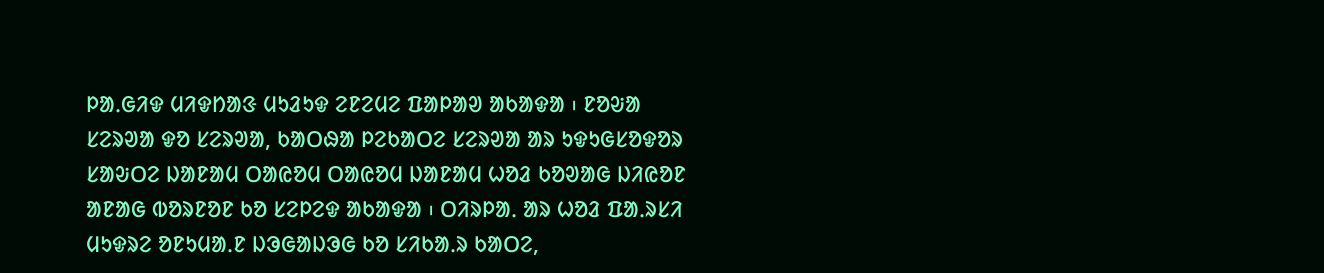ᱞᱟᱹᱜᱤᱫ ᱢᱤᱫᱴᱟᱝ ᱢᱩᱲᱩᱫ ᱮᱱᱮᱢᱮ ᱯᱟᱞᱟᱣ ᱟᱠᱟᱫᱟ ᱾ ᱱᱚᱶᱟ ᱥᱮᱨᱣᱟ ᱫᱚ ᱥᱮᱨᱣᱟ, ᱠᱟᱛᱷᱟ ᱞᱮᱠᱟᱛᱮ ᱥᱮᱨᱣᱟ ᱟᱨ ᱩᱫᱩᱜᱥᱚᱫᱚᱨ ᱥᱟᱶᱛᱮ ᱡᱟᱱᱟᱢ ᱛᱟᱭᱚᱢ ᱛᱟᱭᱚᱢ ᱡᱟᱱᱟᱢ ᱦᱚᱲ ᱠᱚᱣᱟᱜ ᱡᱤᱭᱚᱱ ᱟᱱᱟᱜ ᱵᱚᱨᱱᱚᱱ ᱠᱚ ᱥᱮᱞᱮᱫ ᱟᱠᱟᱫᱟ ᱾ ᱛᱤᱨᱞᱟᱹ ᱟᱨ ᱦᱚᱲ ᱯᱟᱹᱨᱥᱤ ᱢᱩᱫᱨᱮ ᱚᱱᱩᱢᱟᱹᱱ ᱡᱳᱜᱟᱡᱳᱜ ᱠᱚ ᱥᱤᱠᱟᱹᱨ ᱠᱟᱛᱮ,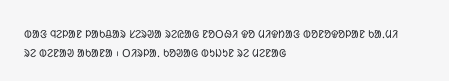ᱵᱟᱝ ᱧᱮᱞᱟᱱ ᱞᱟᱠᱪᱟᱨ ᱥᱮᱨᱣᱟ ᱨᱮᱭᱟᱜ ᱱᱚᱛᱷᱤ ᱫᱚ ᱢᱤᱫᱴᱟᱝ ᱵᱚᱱᱚᱫᱚᱞᱟᱱ ᱠᱟᱹᱢᱤ ᱨᱮ ᱵᱮᱱᱟᱣ ᱟᱠᱟᱱᱟ ᱾ ᱛᱤᱨᱞᱟᱹ ᱠᱚᱣᱟᱜ ᱵᱩᱡᱩᱱ ᱨᱮ ᱢᱮᱱᱟᱜ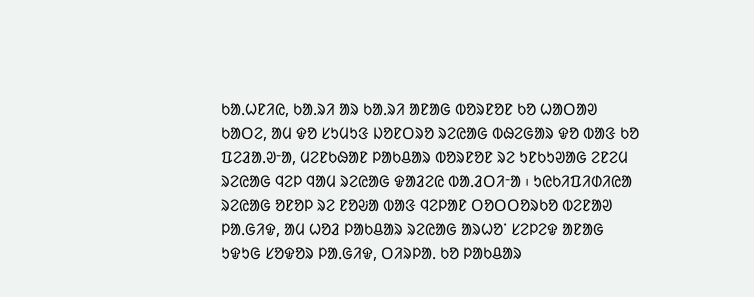ᱠᱟᱹᱦᱱᱤᱭ, ᱠᱟᱹᱨᱤ ᱟᱨ ᱠᱟᱹᱨᱤ ᱟᱱᱟᱜ ᱵᱚᱨᱱᱚᱱ ᱠᱚ ᱦᱟᱛᱟᱣ ᱠᱟᱛᱮ, ᱟᱢ ᱫᱚ ᱥᱩᱢᱩᱝ ᱡᱚᱱᱛᱨᱚ ᱨᱮᱭᱟᱜ ᱵᱷᱮᱜᱟᱨ ᱫᱚ ᱵᱟᱝ ᱠᱚ ᱯᱮᱲᱟᱹᱣᱼᱟ, ᱢᱮᱱᱠᱷᱟᱱ ᱞᱟᱠᱪᱟᱨ ᱵᱚᱨᱱᱚᱱ ᱨᱮ ᱩᱱᱠᱩᱣᱟᱜ ᱮᱱᱮᱢ ᱨᱮᱭᱟᱜ ᱧᱮᱞ ᱧᱟᱢ ᱨᱮᱭᱟᱜ ᱫᱟᱲᱮᱭ ᱵᱟᱹᱲᱛᱤᱼᱟ ᱾ ᱩᱭᱠᱤᱯᱤᱰᱤᱭᱟ ᱨᱮᱭᱟᱜ ᱚᱱᱚᱞ ᱨᱮ ᱱᱚᱶᱟ ᱵᱟᱝ ᱧᱮᱞᱟᱱ ᱛᱚᱛᱛᱚᱨᱠᱚ ᱵᱮᱱᱟᱣ ᱞᱟᱹᱜᱤᱫ, ᱟᱢ ᱦᱚᱲ ᱞᱟᱠᱪᱟᱨ ᱨᱮᱭᱟᱜ ᱟᱨᱦᱚᱸ ᱥᱮᱞᱮᱫ ᱟᱱᱟᱜ ᱩᱫᱩᱜ ᱥᱚᱫᱚᱨ ᱞᱟᱹᱜᱤᱫ, ᱛᱤᱨᱞᱟᱹ ᱠᱚ ᱞᱟᱠᱪᱟᱨ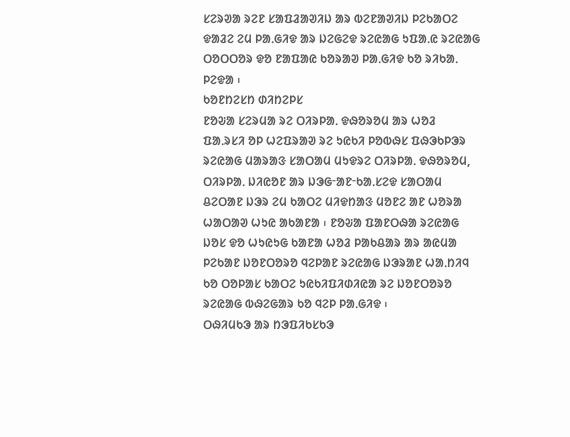ᱥᱮᱨᱣᱟ ᱨᱮᱱ ᱥᱟᱯᱲᱟᱣᱤᱡ ᱟᱨ ᱵᱮᱱᱟᱣᱤᱡ ᱞᱮᱠᱟᱛᱮ ᱫᱟᱲᱮ ᱮᱢ ᱞᱟᱹᱜᱤᱫ ᱟᱨ ᱡᱮᱜᱮᱫ ᱨᱮᱭᱟᱜ ᱩᱯᱟᱹᱭ ᱨᱮᱭᱟᱜ ᱛᱚᱛᱛᱚᱨ ᱫᱚ ᱱᱟᱯᱟᱭ ᱠᱚᱨᱟᱣ ᱞᱟᱹᱜᱤᱫ ᱠᱚ ᱨᱤᱠᱟᱹ ᱞᱮᱫᱟ ᱾
ᱠᱚᱱᱴᱮᱥᱴ ᱰᱤᱴᱮᱞᱥ
ᱱᱚᱶᱟ ᱥᱮᱨᱢᱟ ᱨᱮ ᱛᱤᱨᱞᱟᱹ ᱫᱷᱚᱨᱚᱢ ᱟᱨ ᱦᱚᱲ ᱯᱟᱹᱨᱥᱤ ᱚᱞ ᱦᱮᱯᱨᱟᱣ ᱨᱮ ᱩᱭᱠᱤ ᱞᱚᱵᱷᱥ ᱯᱷᱳᱠᱞᱳᱨ ᱨᱮᱭᱟᱜ ᱢᱟᱨᱟᱝ ᱥᱟᱛᱟᱢ ᱢᱩᱫᱨᱮ ᱛᱤᱨᱞᱟᱹ ᱫᱷᱚᱨᱚᱢ, ᱛᱤᱨᱞᱟᱹ ᱡᱤᱭᱚᱱ ᱟᱨ ᱡᱳᱜᱼᱟᱱᱼᱠᱟᱹᱥᱮᱫ ᱥᱟᱛᱟᱢ ᱪᱮᱛᱟᱱ ᱡᱳᱨ ᱮᱢ ᱠᱟᱛᱮ ᱢᱤᱫᱴᱟᱝ ᱢᱚᱱᱮ ᱟᱱ ᱦᱚᱨᱟ ᱦᱟᱛᱟᱣ ᱦᱩᱭ ᱟᱠᱟᱱᱟ ᱾ ᱱᱚᱶᱟ ᱯᱟᱱᱛᱷᱟ ᱨᱮᱭᱟᱜ ᱡᱚᱥ ᱫᱚ ᱦᱩᱭᱩᱜ ᱠᱟᱱᱟ ᱦᱚᱲ ᱞᱟᱠᱪᱟᱨ ᱟᱨ ᱟᱭᱢᱟ ᱞᱮᱠᱟᱱ ᱡᱚᱱᱛᱚᱨᱚ ᱧᱮᱞᱟᱱ ᱨᱮᱭᱟᱜ ᱡᱳᱨᱟᱱ ᱦᱟᱹᱴᱤᱧ ᱠᱚ ᱛᱚᱞᱟᱥ ᱠᱟᱛᱮ ᱩᱭᱠᱤᱯᱤᱰᱤᱭᱟ ᱨᱮ ᱡᱚᱱᱛᱚᱨᱚ ᱨᱮᱭᱟᱜ ᱵᱷᱮᱜᱟᱨ ᱠᱚ ᱧᱮᱞ ᱞᱟᱹᱜᱤᱫ ᱾
ᱛᱷᱤᱢᱠᱳ ᱟᱨ ᱴᱳᱯᱤᱠᱥᱠᱳ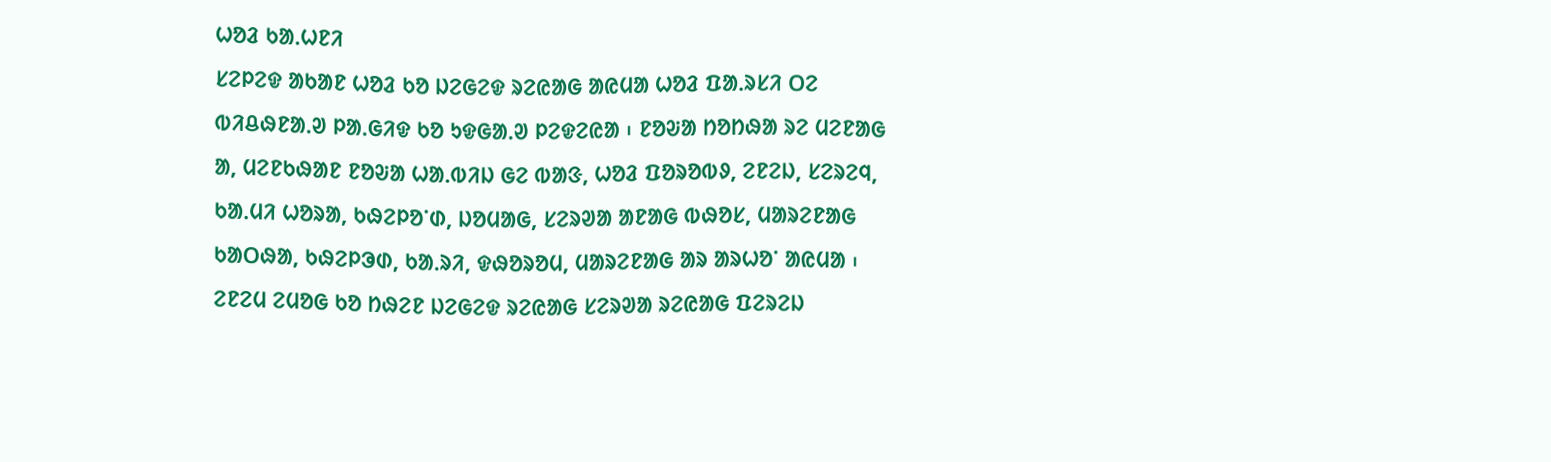ᱦᱚᱲ ᱠᱟᱹᱦᱱᱤ
ᱥᱮᱞᱮᱫ ᱟᱠᱟᱱ ᱦᱚᱲ ᱠᱚ ᱡᱮᱜᱮᱫ ᱨᱮᱭᱟᱜ ᱟᱭᱢᱟ ᱦᱚᱲ ᱯᱟᱹᱨᱥᱤ ᱛᱮ ᱵᱤᱪᱷᱱᱟᱹᱣ ᱞᱟᱹᱜᱤᱫ ᱠᱚ ᱩᱫᱜᱟᱹᱣ ᱞᱮᱫᱮᱭᱟ ᱾ ᱱᱚᱶᱟ ᱴᱚᱴᱷᱟ ᱨᱮ ᱢᱮᱱᱟᱜ ᱟ, ᱢᱮᱱᱠᱷᱟᱱ ᱱᱚᱶᱟ ᱦᱟᱹᱵᱤᱡ ᱜᱮ ᱵᱟᱝ, ᱦᱚᱲ ᱯᱚᱨᱚᱵᱽ, ᱮᱱᱮᱡ, ᱥᱮᱨᱮᱧ, ᱠᱟᱹᱢᱤ ᱦᱚᱨᱟ, ᱠᱷᱮᱞᱚᱸᱰ, ᱡᱚᱢᱟᱜ, ᱥᱮᱨᱣᱟ ᱟᱱᱟᱜ ᱵᱷᱚᱥ, ᱢᱟᱨᱮᱱᱟᱜ ᱠᱟᱛᱷᱟ, ᱠᱷᱮᱞᱳᱰ, ᱠᱟᱹᱨᱤ, ᱫᱷᱚᱨᱚᱢ, ᱢᱟᱨᱮᱱᱟᱜ ᱟᱨ ᱟᱨᱦᱚᱸ ᱟᱭᱢᱟ ᱾ ᱮᱱᱮᱢ ᱮᱢᱚᱜ ᱠᱚ ᱴᱷᱮᱱ ᱡᱮᱜᱮᱫ ᱨᱮᱭᱟᱜ ᱥᱮᱨᱣᱟ ᱨᱮᱭᱟᱜ ᱯᱮᱨᱮᱡ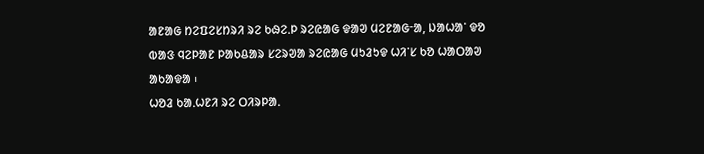ᱟᱱᱟᱜ ᱴᱮᱯᱮᱥᱴᱨᱤ ᱨᱮ ᱠᱷᱮᱹᱞ ᱨᱮᱭᱟᱜ ᱫᱟᱣ ᱢᱮᱱᱟᱜᱼᱟ, ᱡᱟᱦᱟᱸ ᱫᱚ ᱵᱟᱝ ᱧᱮᱞᱟᱱ ᱞᱟᱠᱪᱟᱨ ᱥᱮᱨᱣᱟ ᱨᱮᱭᱟᱜ ᱢᱩᱲᱩᱫ ᱦᱤᱸᱥ ᱠᱚ ᱦᱟᱛᱟᱣ ᱟᱠᱟᱫᱟ ᱾
ᱦᱚᱲ ᱠᱟᱹᱦᱱᱤ ᱨᱮ ᱛᱤᱨᱞᱟᱹ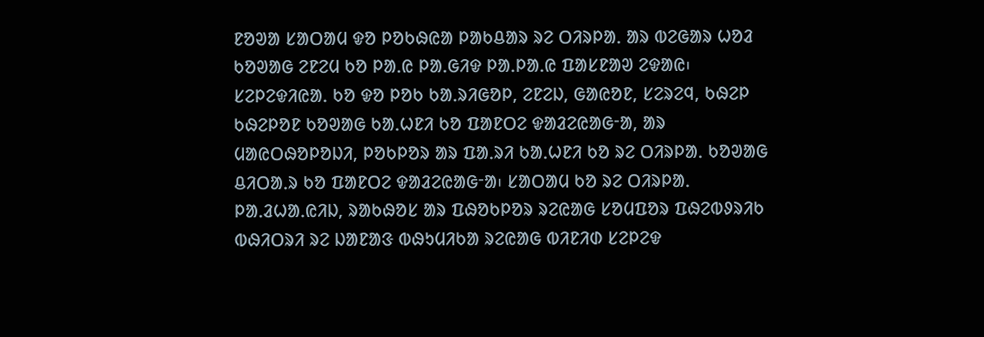ᱱᱚᱣᱟ ᱥᱟᱛᱟᱢ ᱫᱚ ᱞᱚᱠᱷᱭᱟ ᱞᱟᱠᱪᱟᱨ ᱨᱮ ᱛᱤᱨᱞᱟᱹ ᱟᱨ ᱵᱮᱜᱟᱨ ᱦᱚᱲ ᱠᱚᱣᱟᱜ ᱮᱱᱮᱢ ᱠᱚ ᱞᱟᱹᱭ ᱞᱟᱹᱜᱤᱫ ᱞᱟᱹᱞᱟᱹᱭ ᱯᱟᱥᱱᱟᱣ ᱮᱫᱟᱭ᱾ ᱥᱮᱞᱮᱫᱤᱭᱟᱹ ᱠᱚ ᱫᱚ ᱞᱚᱠ ᱠᱟᱹᱨᱤᱜᱚᱞ, ᱮᱱᱮᱡ, ᱜᱟᱭᱚᱱ, ᱥᱮᱨᱮᱧ, ᱠᱷᱮᱞ ᱠᱷᱮᱞᱚᱱ ᱠᱚᱣᱟᱜ ᱠᱟᱹᱦᱱᱤ ᱠᱚ ᱯᱟᱱᱛᱮ ᱫᱟᱲᱮᱭᱟᱜᱼᱟ, ᱟᱨ ᱢᱟᱭᱛᱷᱚᱞᱚᱡᱤ, ᱞᱚᱠᱞᱚᱨ ᱟᱨ ᱯᱟᱹᱨᱤ ᱠᱟᱹᱦᱱᱤ ᱠᱚ ᱨᱮ ᱛᱤᱨᱞᱟᱹ ᱠᱚᱣᱟᱜ ᱪᱤᱛᱟᱹᱨ ᱠᱚ ᱯᱟᱱᱛᱮ ᱫᱟᱲᱮᱭᱟᱜᱼᱟ᱾ ᱥᱟᱛᱟᱢ ᱠᱚ ᱨᱮ ᱛᱤᱨᱞᱟᱹ ᱞᱟᱹᱲᱦᱟᱹᱭᱤᱡ, ᱨᱟᱠᱷᱚᱥ ᱟᱨ ᱯᱷᱚᱠᱞᱚᱨ ᱨᱮᱭᱟᱜ ᱥᱚᱢᱯᱚᱨ ᱯᱷᱮᱵᱽᱨᱤᱠ ᱵᱷᱤᱛᱨᱤ ᱨᱮ ᱡᱟᱱᱟᱝ ᱵᱷᱩᱢᱤᱠᱟ ᱨᱮᱭᱟᱜ ᱵᱤᱱᱤᱰ ᱥᱮᱞᱮᱫ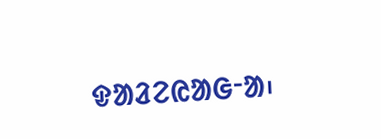ᱫᱟᱲᱮᱭᱟᱜᱼᱟ᱾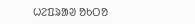ᱦᱮᱯᱨᱟᱣ ᱚᱠᱛᱚ